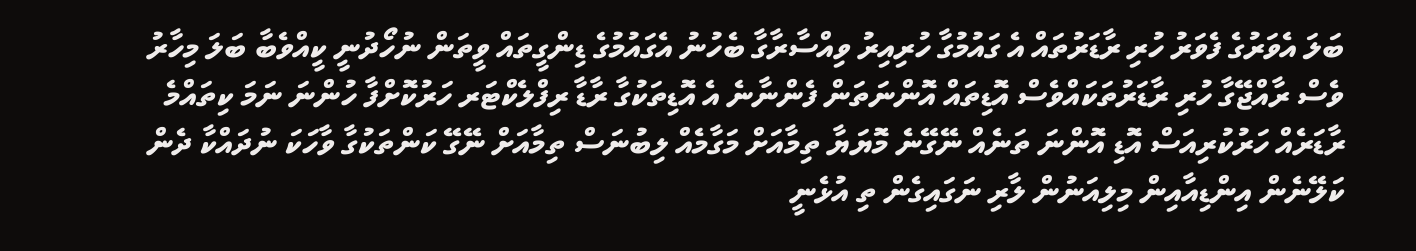ބަލަ އެވަރުގެ ފެވަރު ހުރި ރާޑަރުތައް އެ ގައުމުގާ ހުރިއިރު ވިއްސާރާގާ ބެހުނު އެގައުމުގެ ޑިންގީތައް ވީތަން ނުހޯދުނީ ކީއްވެބާ ބަލަ މިހާރު ވެސް ރާއްޖޭގާ ހުރި ރާޑަރުތަކައްވެސް އޮޑިތައް އޮންނަތަން ފެންނާނެ އެ އޮޑިތަކުގާ ރާޑާ ރިފްލެކްޓަރ ހަރުކޮށްފާ ހުންނަ ނަމަ ކިތައްމެ ރާޑަރެއް ހަރުކުރިއަސް އޮޑި އޮންނަ ތަނެއް ނޭގޭނެ މޮޔަޔާ ތިމާއަށް މަގާމެއް ލިބުނަސް ތިމާއަށް ނޭގޭ ކަންތަކުގާ ވާހަކަ ނުދައްކާ ދެން ކަލޭނެން އިންޑިއާއިން މިލިއަނުން ލާރި ނަގައިގެން ތި އުޅެނީ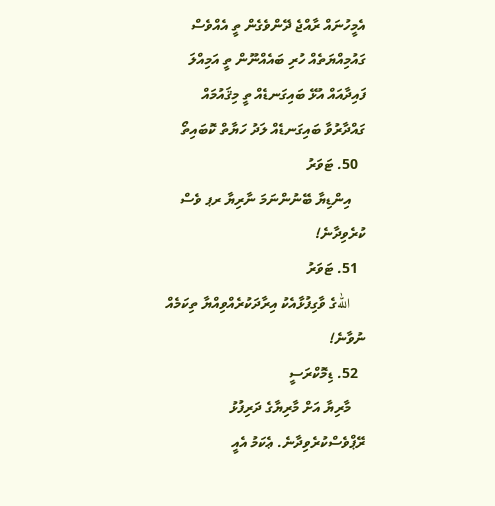އެމީހުނައް ރާއްޖެ ދޭންވެގެން ތީ އެއްވެސް ގައުމިއްޔަތެއް ހުރި ބައެއްނޫން ތީ އަމިއްލަ ފައިދާއައް އުޅޭ ބައިގަނޑެއް ތީ މިޤައުމައް ގައްދާރުވާ ބައިގަނޑެއް ލަދު ހަޔާތް ކޮބައިތޯ
  50. ޓަވަރު
    އިންޑިޔާ ބޭނުންނަމަ ނާރިޔާ ރޕ ވެސް ކުރެވިދާނެ!
  51. ޓަވަރު
    اللهގެ ވާގިފުޅާއެކު އިރާދަކުރެއްވިއްޔާ ތިކަމެއް ނުވާނެ!
  52. ޑިމޮކްރަސީ
    މާރިޔާ އަށް މާރިޔާގެ ދަރިފުޅު ރޭޕްވެސްކުރެވިދާނެ. ޢެކަމު އެއީ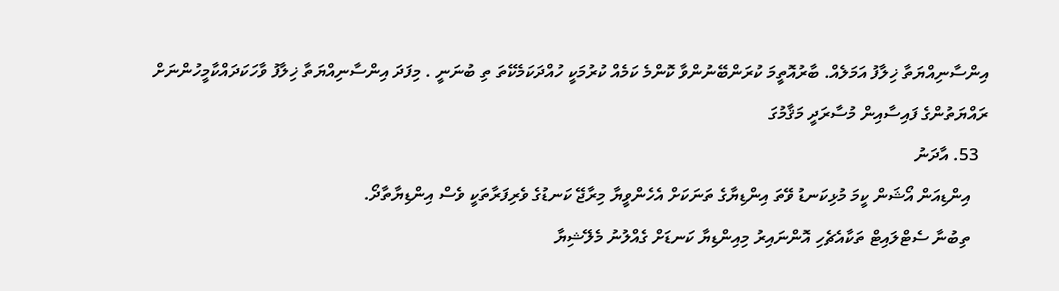އިންސާނިއްޔަތާ ޚިލާފު އަމަލެއް. ބާރުއޮތީމަ ކުރަންބޭނުންވާ ކޮންމެ ކަމެއް ކުރުމަކީ ހުއްދަކަމެކޭތަ ތި ބުނަނީ . މިފަދަ އިންސާނިއްޔަތާ ޚިލާފު ވާހަކަދައްކާމީހުންނަށް ރައްޔަތުންގެ ފައިސާއިން މުސާރަދީ މަޤާމުގަ
  53. އާދަނު
    އިންޑިއަން އޯޝަން ކީމަ މުޅިކަނޑު ވޭތަ އިންޑިޔާގެ ތަނަކަށް އެހެންވީޔާ މިރާޖޭ ކަނޑުގެ ވެރިފަރާތަކީ ވެސް އިންޑިޔާތާދޯ.
    ތިބުނާ ސެޓްލައިޓް ތަކާއެޗެހި އޮންނައިރު މިއިންޑިޔާ ކަނޑަށް ގެއްލުނު މެލޭޝިޔާ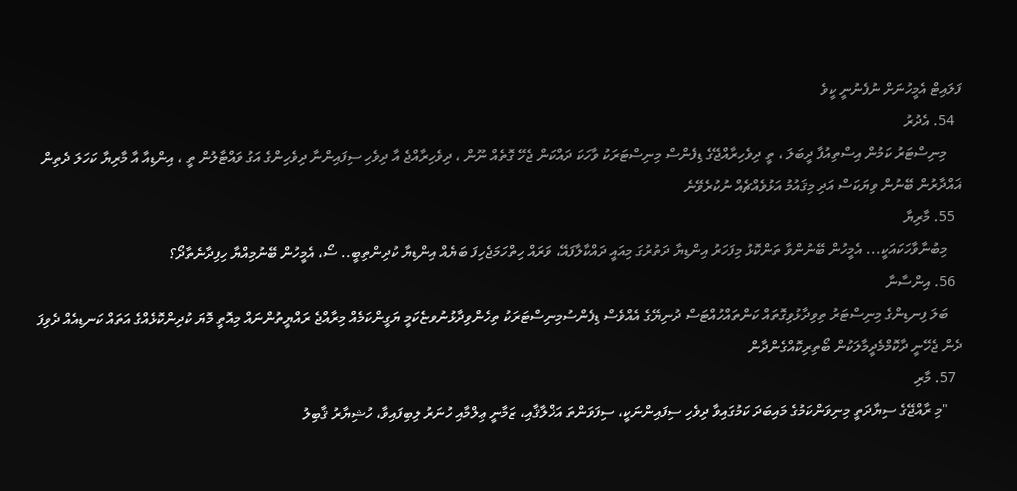ފަލައިޓް އެމީހުނަށް ނުފެނުނީ ކީވެ
  54. އެދުރު
    މިނިސްޓަރު ކަމުން އިސްތިއުފާ ދީބަލަ ، ތީ ދިވެހިރާއްޖޭގެ ޑިފެންސް މިނިސްޓަރަކު ވާހަކަ ދައްކަން ޖެހޭ ގޮތެއް ނޫން ، ދިވެހިރާއްޖެ އާ ދިވެހި ސިފައިންނާ ދިވެހިންގެ އަގު ވައްޓާލުން ތީ ، އިންޑިއާ އާ މާރިޔާ ކަހަލަ ދެތިން ޣައްދާރުން ބޭނުން ވިޔަކަސް އަދި މިޤައުމު އަޅުވެއްޗެއް ނުކުރެވޭނެ
  55. މާރިޔާ
    މިބުނާވާހަކައަކީ... އެމީހުން ބޭނުންވާ ތަންކޮޅު މިފަހަރު އިންޑިޔާ ދަތުރުގަ މިއައީ ދައްކާލާފައޭ، ވަރައް ހިތްހަމަޖެހިފަ ބަޔެއް އިންޑިޔާ ކުދިންތިބީ.. ސޯ، އެމީހުން ބޭނުމިއްޔާ ހިފިދާނެތާދޯ؟
  56. އިންސާނާ
    ބަލަ ފިނޑިންގެ މިނިސްޓަރު ތިވިދާޅުވިގޮތައް ކަންތައްހުއްޓަސް ދުނިޔޭގެ އެއްވެސް ޑިފެންސުމިނިސްޓަރަކު ތިހެންވިދާޅުނުވޏެކަމީ ޔަގީންކަމެއް މިރާއްޖެ ރައްޔީތުންނައް މިއޮތީ މޮޔަ ކުދިންކޮޅެއްގެ އަތައް ކަނޑިއެއް ދެވިފަ ދެން ޖެހޭނީ ދާކޮމްމެދީމާލަކުން ބޯތިރިކޮއްގެންދާން
  57. މާރި
    "މި ރާއްޖޭގެ ސިޔާދަތީ މިނިވަންކަމުގެ މައިބަދަ ކަމުގައިވާ ދިވެހި ސިފައިންނަކީ، ސިފަވަންތަ އަޚްލާޤާއި، ޒަމާނީ ޢިލްމާއި ހުނަރު ލިބިފައިވާ، ހުޝިޔާރު ޤާބިލު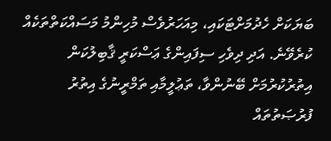ބަޔަކަށް ހެދުމަށްޓަކައި، މިއަހަރުވެސް މުހިންމު މަސައްކަތްތަކެއް ކުރެވޭނެ. އަދި ދިވެހި ސިފައިންގެ ޢަސްކަރީ ޤާބިލުކަން އިތުރުކުރުމަށް ބޭނުންވާ، ތަޢުލީމާއި ތަމްރީނުގެ އިތުރު ފުރުޞަތުތައް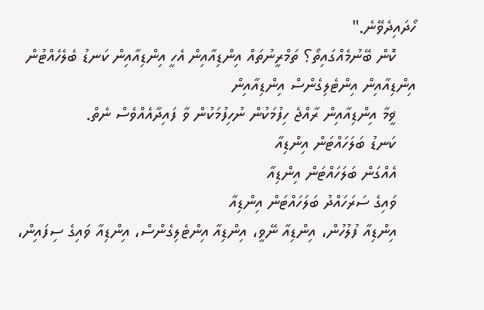ހޯދައިދެވޭނެ."
    ކޮން ބޭނުމެއްގައިތޯ؟ ތަމްރީނުތައް އިންޑިއާއިން އެހީ އިންޑިއާއިން ކަނޑު ބެލެހެއްޓުން އިންޑިއާއިން އިންޓެލިގެންސް އިންޑިއާއިން
    ޥީމާ އިންޑިއާއިން ރާއްޖެ ހިފުމަކުން ނުހިފުމަކުން ވާ ފައިދާއެއްވެސް ނެތް.
    ކަނޑު ބަލަހައްޓަން އިންޑިއާ
    އެއްގަން ބަލަހައްޓަން އިންޑިއާ
    ވައިގެ ސަރަހައްދު ބަލަހައްޓަން އިންޑިއާ
    އިންޑިއާ ފުލުހުން، އިންޑިއާ ނޭވީ، އިންޑިއާ އިންޓެލިގެންސް، އިންޑިއާ ވައިގެ ސިފައިން،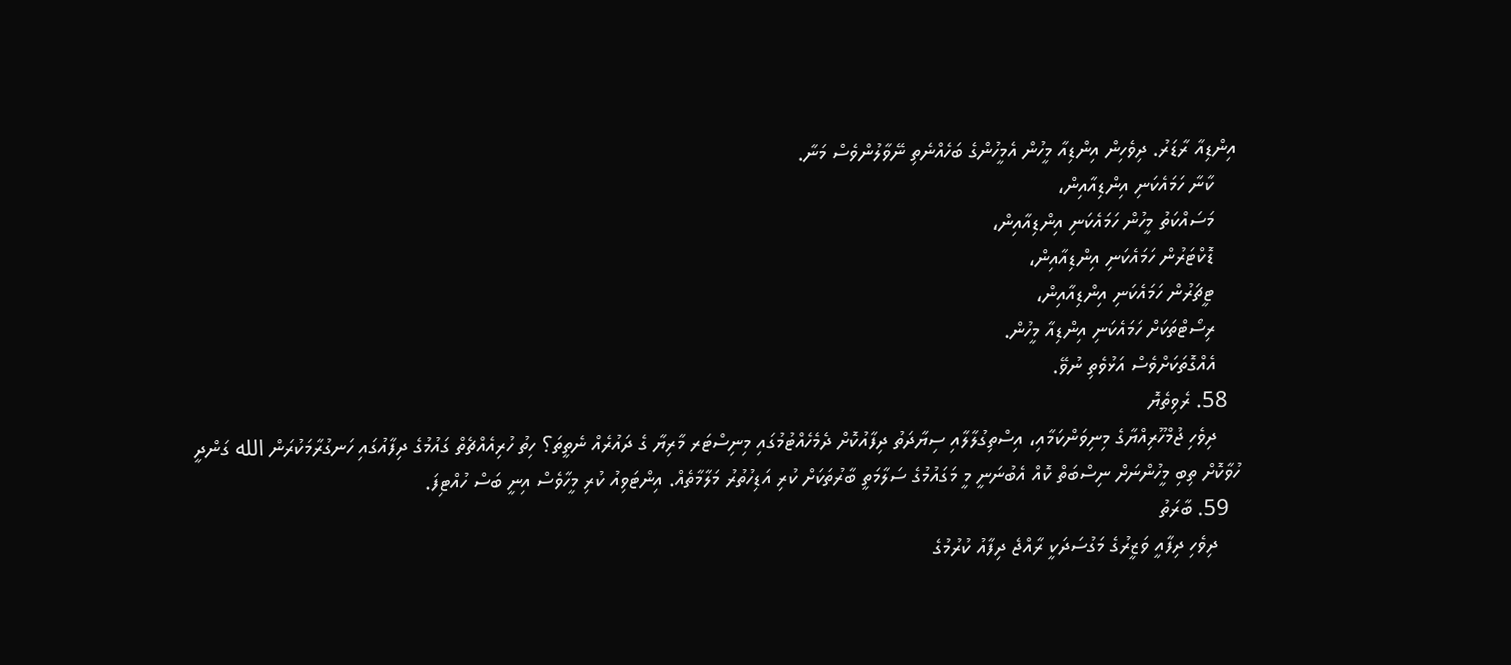އިންޑިއާ ރާޑަރު. ދިވެހިން އިންޑިއާ މީހުން އެމީހުންގެ ބަހެއްނެތި ނޭވާލުންވެސް މަނާ.
    ކާނާ ހަމައެކަނި އިންޑިއާއިން،
    މަސައްކަތު މީހުން ހަމައެކަނި އިންޑިއާއިން،
    ޑޮކްޓަރުން ހަމައެކަނި އިންޑިއާއިން،
    ޓީޗަރުން ހަމައެކަނި އިންޑިއާއިން،
    ރިސޯޓްތަކަށް ހަމައެކަނި އިންޑިއާ މީހުން.
    އެއްގޮތަކަށްވެސް އަޅުވެތި ނުވޭ.
  58. ރެވިތެޔޮ
    ދިވެހި ޖުމްހޫރިއްޔާގެ މިނިވަންކަމާއި، އިސްތިގުލާލާއި ސިޔާދަތު ދިފާއުކޮށް ދެމެހެއްޓުމުގައި މިނިސްޓަރ މާރިޔާ ގެ ދައުރެއް ނެތީތަ؟ ހިތު ހުރިއެއްޗެތް ގައުމުގެ ދިފާއުގައި ހަނގުރާމަކުރަން الله ގަންދީ ހުވާކޮށް ތިބި މީހުންނަށް ނިސްބަތް ކޮއް އެބުނަނީ މީ މަގައުމުގެ ސަލާމަތީ ބާރުތަކަށް ކުރި އަޑިހުތުރު މަލާމާތެއް. އިންޓަވިއު ކުރި މީހާވެސް އިނީ ބަސް ހުއްޓިފަ.
  59. ބާރަތު
    ދިވެހި ދިފާއީ ވަޒީރުގެ މަގުސަދަކީ ރާއްޖެ ދިފާއު ކުރުމުގެ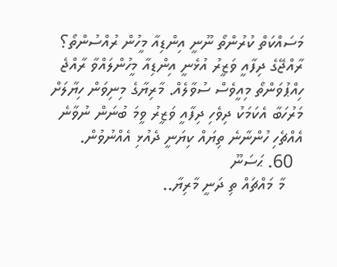މަސައްކަތް ކުރުންތޯ ނޫނީ އިންޑިއާ މީހުން ރުއްސުންތޯ؟ ރާއްޖޭގެ ދިފާއީ ވަޒީރު އުޅެނީ އިންޑިއާ މީހުންލައްވާ ރާއްޖެ ހިއްޕުވަންތޯ މިއީވެސް ސުވާލެއް. މާރިޔާގެ މިނިވަން ހިޔާލަށް މަރުހަބާ އެކަމަކު ދިވެހި ދިފާއީ ވަޒީރު ވީމަ ބުނަން ނުވާނެ އެއްޗެހި ހުންނާނެ ތިޔައް ކިޔަނީ ދެއުޅި އެއްނުވުން.
  60. ޙަސަނޫ
    މާ މައްޗައް ތި ދަނީ މާރިޔާ..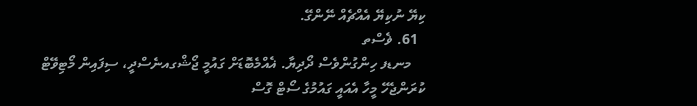ކިޔޭ ނުކިޔޭ އެއްޗެއް ނޭންގޭ.
  61. ޥެސްތ
    މނޑފ ހިންގުންވެސް ދޯދިޔާ. ޣެއްމެބޮޑަށް ގައުމީ ޖޯޝްގއނެސްދީ، ސިފައިން މޯޓިވޭޓް ކުރަންޖެހޭ މީހާ އެއައީ ގައުމުގެ ސޯޓް ގޮސް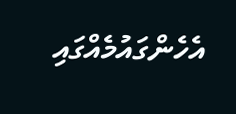އެހެންގައުމެއްގައި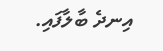އިނދެ ބާލާފައި.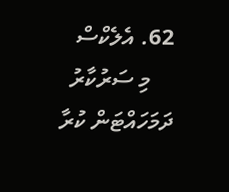62. އެލެކްސް
    މި ސަރުކާރު ދަމަހައްޓަން ކުރާ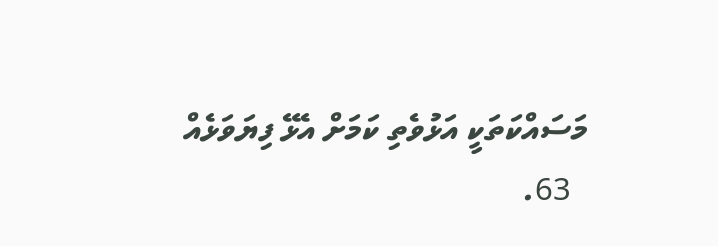މަސައްކަތަކީ އަޅުވެތި ކަމަށް އެޅޭ ފިޔަވަޅެއް
  63.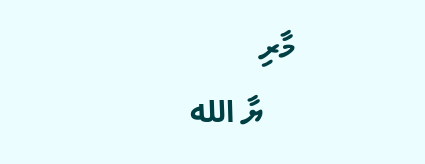މާރި
    ޔާ الله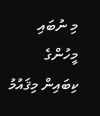މި ނުބައި މީހުންގެ ކިބައިން މިޤައުމު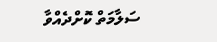ސަލާމަތް ކޮށްދެއްވާ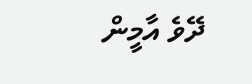ދޭވެ އާމީން